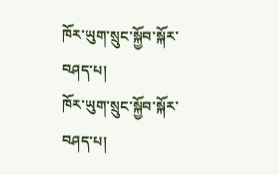ཁོར་ཡུག་སྲུང་སྐྱོབ་སྐོར་བཤད་པ།
ཁོར་ཡུག་སྲུང་སྐྱོབ་སྐོར་བཤད་པ།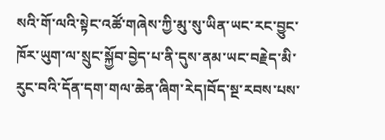སའི་གོ་ལའི་སྟེང་འཚོ་གཞེས་ཀྱི་མུ་སུ་ཡིན་ཡང་རང་བྱུང་ཁོར་ཡུག་ལ་སྲུང་སྐྱོབ་བྱེད་པ་ནི་དུས་ནམ་ཡང་བརྗེད་མི་རུང་བའི་དོན་དག་གལ་ཆེན་ཞིག་རེད།བོད་སྔ་རབས་པས་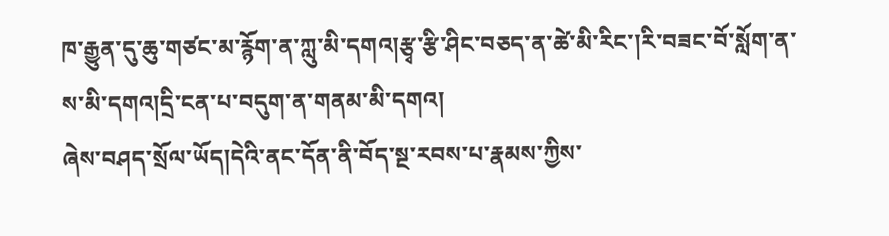ཁ་རྒྱུན་དུ་ཆུ་གཙང་མ་རྙོག་ན་ཀླུ་མི་དགའ།རྩྭ་རྩི་ཤིང་བཅད་ན་ཚེ་མི་རིང་།རི་བཟང་བོ་སློག་ན་ས་མི་དགའ།དྲི་ངན་པ་བདུག་ན་གནམ་མི་དགའ།
ཞེས་བཤད་སྲོལ་ཡོད།དེའི་ནང་དོན་ནི་བོད་སྔ་རབས་པ་རྣམས་ཀྱིས་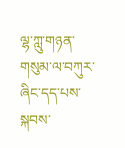ལྷ་ཀླུ་གཉན་གསུམ་ལ་བཀུར་ཞིང་དད་པས་སྐབས་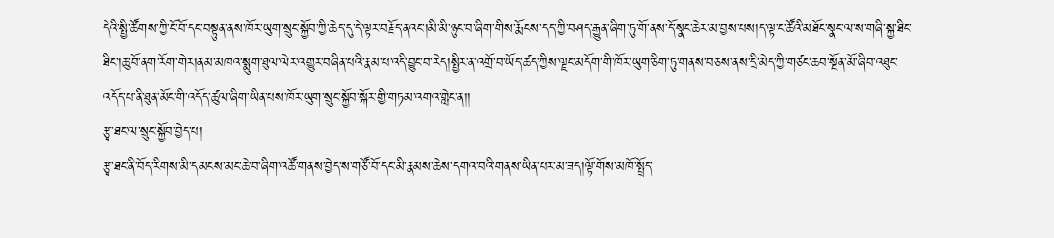དེའི་སྤྱི་ཚོགས་ཀྱི་ངོ་བོ་དང་བསྟུན་ནས་ཁོར་ཡུག་སྲུང་སྐྱོབ་ཀྱི་ཆེད་དུ་དེ་ལྟར་བརྗོད་ནའང་།མི་མི་ཉུང་བ་ཞིག་གིས་རྨོངས་དད་ཀྱི་བཤད་རྒྱུན་ཞིག་ཏུ་གོ་ནས་དོ་སྣང་ཆེར་མ་བྱས་པས།ད་ལྟ་ང་ཚོའི་མཐོང་སྣང་ལ་ས་གཞི་སྐྱ་ཐིང་ཐིང་།ཆུ་བོ་ནག་རོག་གེར།ནམ་མཁའ་སྨུག་ཐུལ་ལེར་འགྱུར་བཞིན་པའི་རྣམ་པ་འདི་བྱུང་བ་རེད།སྤྱིར་ན་འགྲོ་བ་ཡོད་ཚད་ཀྱིས་ལྗང་མདོག་གི་ཁོར་ཡུག་ཅིག་ཏུ་གནས་བཅས་ནས་དྲི་མེད་ཀྱི་གཙང་ཆབ་སྔོན་མོ་ཞིབ་འཐུང་འདོད་པ་ནི་ཐུན་མོང་གི་འདོད་ཚུལ་ཞིག་ཡིན་པས་ཁོར་ཡུག་སྲུང་སྐྱོབ་སྐོར་གྱི་གཏམ་འགའ་གླེང་ན།།
རྩྭ་ཐང་ལ་སྲུང་སྐྱོབ་བྱེད་པ།
རྩྭ་ཐང་ནི་བོད་རིགས་མི་དམངས་མང་ཆེ་བ་ཞིག་འཚོ་གནས་བྱེད་ས་གཙོ་བོ་དང་མི་རྣམས་ཆེས་དགའ་བའི་གནས་ཡིན་པར་མ་ཟད།ལྟོ་གོས་མཁོ་སྤྲོད་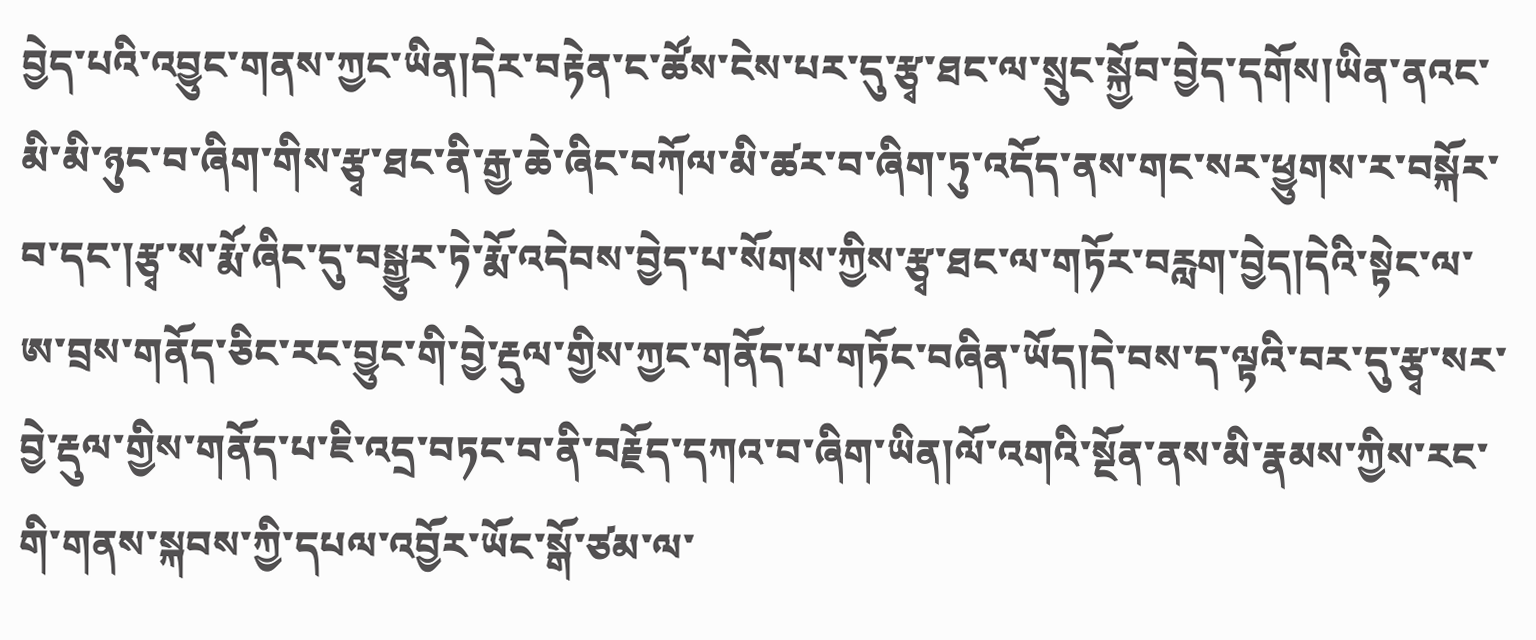བྱེད་པའི་འབྱུང་གནས་ཀྱང་ཡིན།དེར་བརྟེན་ང་ཚོས་ངེས་པར་དུ་རྩྭ་ཐང་ལ་སྲུང་སྐྱོབ་བྱེད་དགོས།ཡིན་ནའང་མི་མི་ཉུང་བ་ཞིག་གིས་རྩྭ་ཐང་ནི་རྒྱ་ཆེ་ཞིང་བཀོལ་མི་ཚར་བ་ཞིག་ཏུ་འདོད་ནས་གང་སར་ཕྱུགས་ར་བསྐོར་བ་དང་།རྩྭ་ས་རྨོ་ཞིང་དུ་བསྒྱུར་ཏེ་རྨོ་འདེབས་བྱེད་པ་སོགས་ཀྱིས་རྩྭ་ཐང་ལ་གཏོར་བརླག་བྱེད།དེའི་སྟེང་ལ་ཨ་བྲས་གནོད་ཅིང་རང་བྱུང་གི་བྱེ་རྡུལ་གྱིས་ཀྱང་གནོད་པ་གཏོང་བཞིན་ཡོད།དེ་བས་ད་ལྟའི་བར་དུ་རྩྭ་སར་བྱེ་རྡུལ་གྱིས་གནོད་པ་ཇི་འདྲ་བཏང་བ་ནི་བརྗོད་དཀའ་བ་ཞིག་ཡིན།ལོ་འགའི་སྔོན་ནས་མི་རྣམས་ཀྱིས་རང་གི་གནས་སྐབས་ཀྱི་དཔལ་འབྱོར་ཡོང་སྒོ་ཙམ་ལ་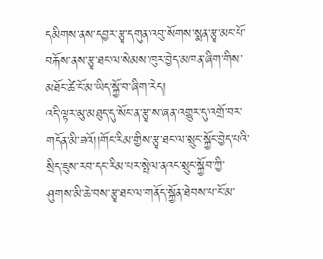དམིགས་ནས་དབྱར་རྩྭ་དགུན་འབུ་སོགས་སྨན་རྩྭ་མང་པོ་བརྐོས་ནས་རྩྭ་ཐང་ལ་སེམས་ཁུར་བྱེད་མཁན་ཞིག་གིས་མཐོང་ཚེ་ངོ་མ་ཡིད་སྐྱོ་བ་ཞིག་རེད།
འདི་ལྟར་མུ་མཐུད་དུ་སོང་ན་རྩྭ་ས་ཞན་འགྱུར་དུ་འགྲོ་བར་གདོན་མི་ཟའོ།།གོང་རིམ་གྱིས་རྩྭ་ཐང་ལ་སྲུང་སྐྱོང་བྱེད་པའི་སྲིད་ཇུས་རབ་དང་རིམ་པར་སྤེལ་ནའང་སྲུང་སྐྱོབ་ཀྱི་ཤུགས་མི་ཆེ་བས་རྩྭ་ཐང་ལ་གནོད་སྐྱོན་ཐེབས་པ་ངོ་མ་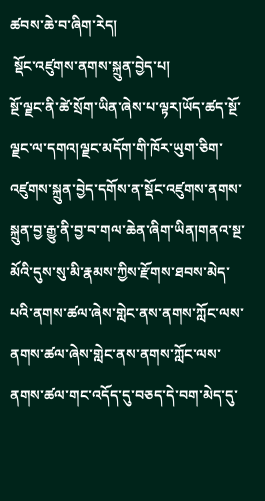ཚབས་ཆེ་བ་ཞིག་རེད།
 སྡོང་འཛུགས་ནགས་སྐྲུན་བྱེད་པ།
སྔོ་ལྗང་ནི་ཚེ་སྲོག་ཡིན་ཞེས་པ་ལྟར།ཡོད་ཚད་སྔོ་ལྗང་ལ་དགའ།ལྗང་མདོག་གི་ཁོར་ཡུག་ཅིག་འཛུགས་སྐྲུན་བྱེད་དགོས་ན་སྡོང་འཛུགས་ནགས་སྐྲུན་བྱ་རྒྱུ་ནི་བྱ་བ་གལ་ཆེན་ཞིག་ཡིན།གནའ་སྔ་མོའི་དུས་སུ་མི་རྣམས་ཀྱིས་རྫོགས་ཐབས་མེད་པའི་ནགས་ཚལ་ཞེས་གླེང་ནས་ནགས་ཀློང་ལས་ནགས་ཚལ་ཞེས་གླེང་ནས་ནགས་ཀློང་ལས་ནགས་ཚལ་གང་འདོད་དུ་བཅད་དེ་བག་མེད་དུ་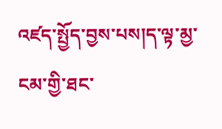འཛད་སྤྱོད་བྱས་པས།ད་ལྟ་མྱ་ངམ་གྱི་ཐང་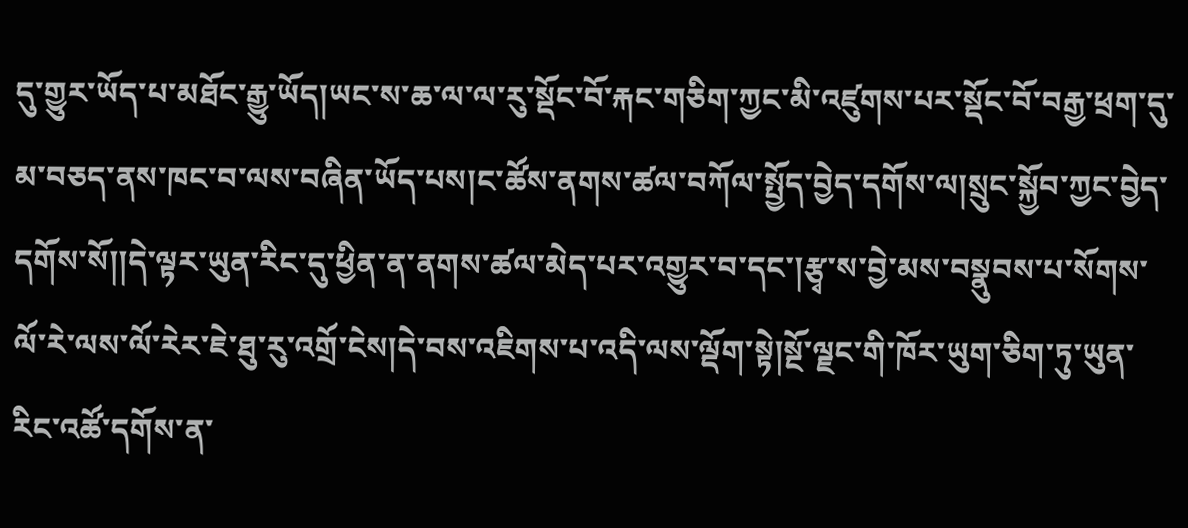དུ་གྱུར་ཡོད་པ་མཐོང་རྒྱུ་ཡོད།ཡང་ས་ཆ་ལ་ལ་རུ་སྡོང་བོ་རྐང་གཅིག་ཀྱང་མི་འཛུགས་པར་སྡོང་བོ་བརྒྱ་ཕྲག་དུ་མ་བཅད་ནས་ཁང་བ་ལས་བཞིན་ཡོད་པས།ང་ཚོས་ནགས་ཚལ་བཀོལ་སྤྱོད་བྱེད་དགོས་ལ།སྲུང་སྐྱོབ་ཀྱང་བྱེད་དགོས་སོ།།དེ་ལྟར་ཡུན་རིང་དུ་ཕྱིན་ན་ནགས་ཚལ་མེད་པར་འགྱུར་བ་དང་།རྩྭ་ས་བྱེ་མས་བསྣུབས་པ་སོགས་ལོ་རེ་ལས་ལོ་རེར་ཇེ་ཐུ་རུ་འགྲོ་ངེས།དེ་བས་འཇིགས་པ་འདི་ལས་ལྡོག་སྟེ།སྔོ་ལྗང་གི་ཁོར་ཡུག་ཅིག་ཏུ་ཡུན་རིང་འཚོ་དགོས་ན་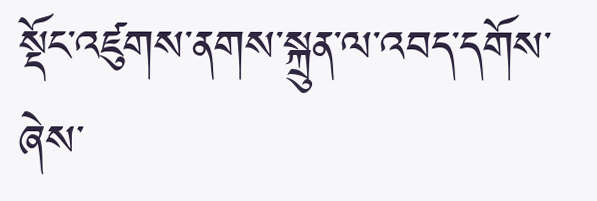སྡོང་འཛུགས་ནགས་སྐྲུན་ལ་འབད་དགོས་ཞེས་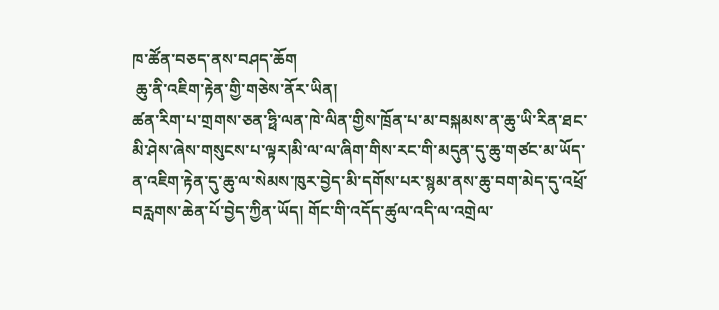ཁ་ཚོན་བཅད་ནས་བཤད་ཆོག
 ཆུ་ནི་འཇིག་རྟེན་གྱི་གཅེས་ནོར་ཡིན།
ཚན་རིག་པ་གྲགས་ཅན་ཧྥི་ལན་ཁེ་ལིན་གྱིས་ཁྲོན་པ་མ་བསྐམས་ན་ཆུ་ཡི་རིན་ཐང་མི་ཤེས་ཞེས་གསུངས་པ་ལྟར།མི་ལ་ལ་ཞིག་གིས་རང་གི་མདུན་དུ་ཆུ་གཙང་མ་ཡོད་ན་འཇིག་རྟེན་དུ་ཆུ་ལ་སེམས་ཁུར་བྱེད་མི་དགོས་པར་སྙམ་ནས་ཆུ་བག་མེད་དུ་འཕྲོ་བརླགས་ཆེན་པོ་བྱེད་ཀྱིན་ཡོད། གོང་གི་འདོད་ཚུལ་འདི་ལ་འགྲེལ་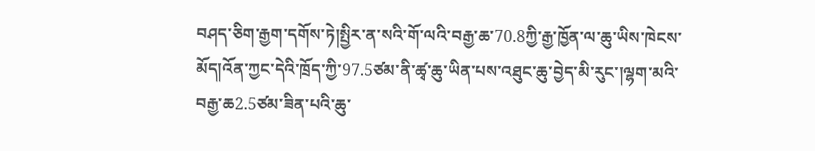བཤད་ཅིག་རྒྱག་དགོས་ཏེ།སྤྱིར་ན་སའི་གོ་ལའི་བརྒྱ་ཆ་70.8ཀྱི་རྒྱ་ཁྱོན་ལ་ཆུ་ཡིས་ཁེངས་མོད།འོན་ཀྱང་དེའི་ཁྲོད་ཀྱི་97.5ཙམ་ནི་ཚྭ་ཆུ་ཡིན་པས་འཐུང་ཆུ་བྱེད་མི་རུང་།ལྷག་མའི་བརྒྱ་ཆ2.5ཙམ་ཟིན་པའི་ཆུ་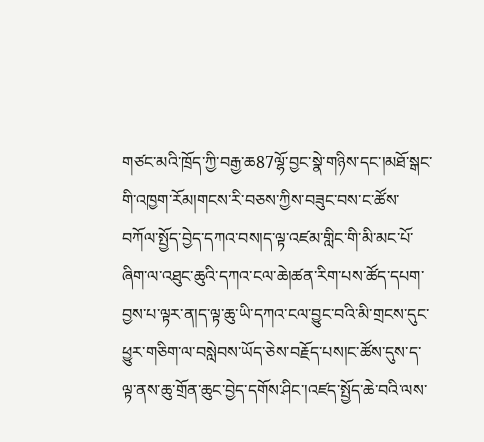གཙང་མའི་ཁྲོད་ཀྱི་བརྒྱ་ཆ87ལྷོ་བྱང་སྣེ་གཉིས་དང་།མཐོ་སྒང་གི་འཁྱག་རོམ།གངས་རི་བཅས་ཀྱིས་བཟུང་བས་ང་ཚོས་བཀོལ་སྤྱོད་བྱེད་དཀའ་བས།ད་ལྟ་འཛམ་གླིང་གི་མི་མང་པོ་ཞིག་ལ་འཐུང་ཆུའི་དཀའ་ངལ་ཆེ།ཚན་རིག་པས་ཚོད་དཔག་བྱས་པ་ལྟར་ན།ད་ལྟ་ཆུ་ཡི་དཀའ་ངལ་བྱུང་བའི་མི་གྲངས་དུང་ཕྱུར་གཅིག་ལ་བསླེབས་ཡོད་ཅེས་བརྗོད་པས།ང་ཚོས་དུས་ད་ལྟ་ནས་ཆུ་གྲོན་ཆུང་བྱེད་དགོས་ཤིང་།འཛད་སྤྱོད་ཆེ་བའི་ལས་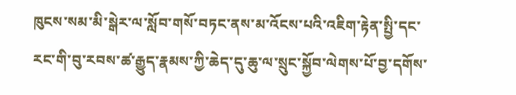ཁུངས་སམ་མི་སྒེར་ལ་སློབ་གསོ་བཏང་ནས་མ་འོངས་པའི་འཇིག་རྟེན་སྤྱི་དང་རང་གི་བུ་རབས་ཚ་རྒྱུད་རྣམས་ཀྱི་ཆེད་དུ་ཆུ་ལ་སྲུང་སྐྱོབ་ལེགས་པོ་བྱ་དགོས་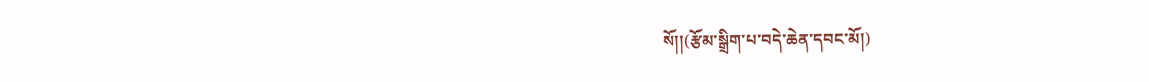སོ།།(རྩོམ་སྒྲིག་པ་བདེ་ཆེན་དབང་མོ།)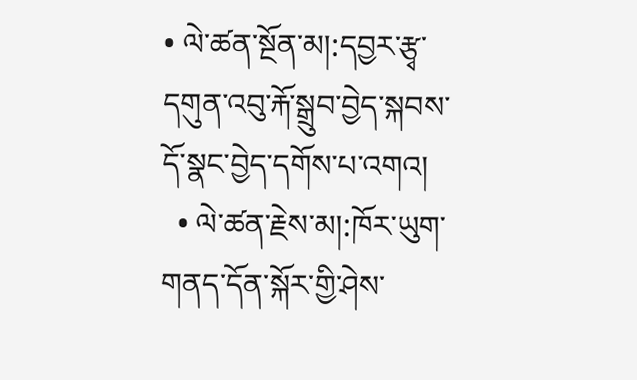• ལེ་ཚན་སྔོན་མ།:དབྱར་རྩྭ་དགུན་འབུ་རྐོ་སྒྲུབ་བྱེད་སྐབས་དོ་སྣང་བྱེད་དགོས་པ་འགའ།
  • ལེ་ཚན་རྗེས་མ།:ཁོར་ཡུག་གནད་དོན་སྐོར་གྱི་ཤེས་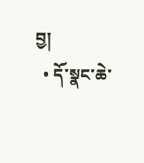བྱ།
  • དོ་སྣང་ཆེ་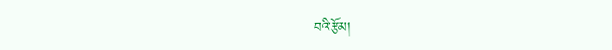བའི་རྩོམ།